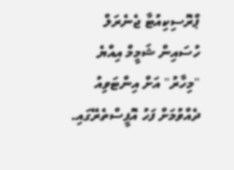ޕްރޮސިކިއުޓާ ޖެނެރަލް ހުސައިން ޝަމީމް އިއްޔެ "މިހާރު" އަށް އިންޓަވިއު ދެއްވުމަށް ފަހު އޮފީސްތެރޭގައި.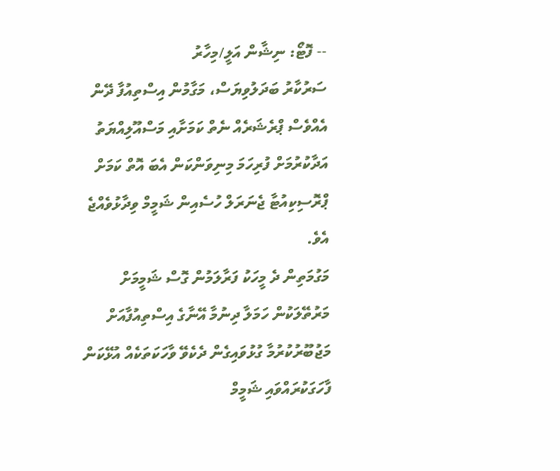-- ފޮޓޯ: ނިޝާން އަލީ/މިހާރު
ސަރުކާރު ބަދަލުވިޔަސް، މަގާމުން އިސްތިއުފާ ދޭން އެއްވެސް ޕްރެޝަރެއް ނެތް ކަމަށާއި މަސްއޫލިއްޔަތު އަދާކުރުމަށް ފުރިހަމަ މިނިވަންކަން އެބަ އޮތް ކަމަށް ޕްރޮސިކިއުޓާ ޖެނަރަލް ހުސެއިން ޝަމީމް ވިދާޅުވެއްޖެ އެވެ.
މަގުމަތިން ދެ މީހަކު ފަރާލަމުން ގޮސް ޝަމީމަށް މަރުތޭލަކުން ހަމަލާ ދިނުމާ އޭނާގެ އިސްތިއުފާއަށް މަޖުބޫރުކުރުމާ ގުޅުވައިގެން ދެކެވޭ ވާހަކަތަކެއް އުޅޭކަން ފާހަގަކުރައްވައި ޝަމީމް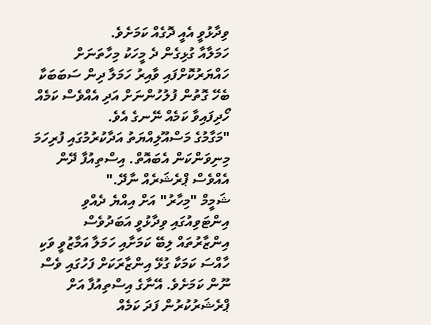ވިދާޅުވީ އެއީ ދޮގެއް ކަމަށެވެ.
ހަމަލާއާ ގުޅިގެން ދެ މީހަކު މިހާތަނަށް ހައްޔަރުކޮށްފައި ވާއިރު ހަމަލާ ދިން ސަބަބަކާ ބެހޭ ގޮތުން ފުލުހުންނަށް އަދި އެއްވެސް ކަމެއް ހޯދިފައިވާ ކަމެއް ނޭނގެ އެވެ.
"މަގާމުގެ މަސްއޫލިއްޔަތު އަދާކުރުމުގައި ފުރިހަމަ މިނިވަންކަން އެބައޮތް. އިސްތިއުފާ ދޭން އެއްވެސް ޕްރެޝަރެއް ނާދޭ."
ޝަމީމް "މިހާރު" އަށް އިއްޔެ ދެއްވި އިންޓަވިއުގައި ވިދާޅުވީ އަބަދުވެސް އިންޒާރުތައް ލިބޭ ކަމަށާއި ހަމަލާ އަމާޒުވީ ވަކި ހާއްސަ ކަމަކާ ގުޅޭ އިންޒާރަކަށް ފަހުގައި ވެސް ނޫން ކަމަށެވެ. އޭނާގެ އިސްތިއުފާ އަށް ޕްރެޝަރުކުރުން ފަދަ ކަމެއް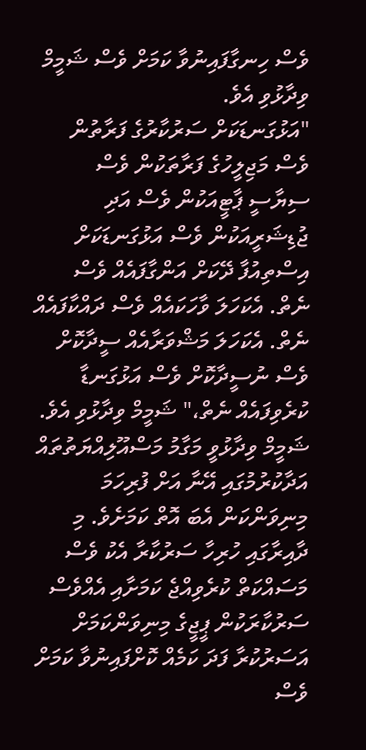ވެސް ހިނގާފައިނުވާ ކަމަށް ވެސް ޝަމީމް ވިދާޅުވި އެވެ.
"އަޅުގަނޑަކަށް ސަރުކާރުގެ ފަރާތުން ވެސް މަޖިލީހުގެ ފަރާތަކުން ވެސް ސިޔާސީ ޕާޓީއަކުން ވެސް އަދި ޖުޑިޝަރީއަކުން ވެސް އަޅުގަނޑަކަށް އިސްތިއުފާ ދޭކަށް އަންގާފައެއް ވެސް ނެތް. އެކަހަލަ ވާހަކައެއް ވެސް ދައްކާފައެއް ނެތް. އެކަހަލަ މަޝްވަރާއެއް ސީދާކޮށް ވެސް ނުސީދާކޮށް ވެސް އަޅުގަނޑާ ކުރެވިފައެއް ނެތް،" ޝަމީމް ވިދާޅުވި އެވެ.
ޝަމީމް ވިދާޅުވީ މަގާމު މަސްއޫލިއްޔަތުތައް އަދާކުރުމުގައި އޭނާ އަށް ފުރިހަމަ މިނިވަންކަން އެބަ އޮތް ކަމަށެވެ. މި ދާއިރާގައި ހުރިހާ ސަރުކާރާ އެކު ވެސް މަސައްކަތް ކުރެވިއްޖެ ކަމަށާއި އެއްވެސް ސަރުކާރަކުން ޕީޖީގެ މިނިވަންކަމަށް އަސަރުކުރާ ފަދަ ކަމެއް ކޮށްފައިނުވާ ކަމަށް ވެސް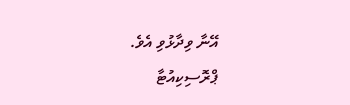އޭނާ ވިދާޅުވި އެވެ.
ޕްރޮސިކިއުޓާ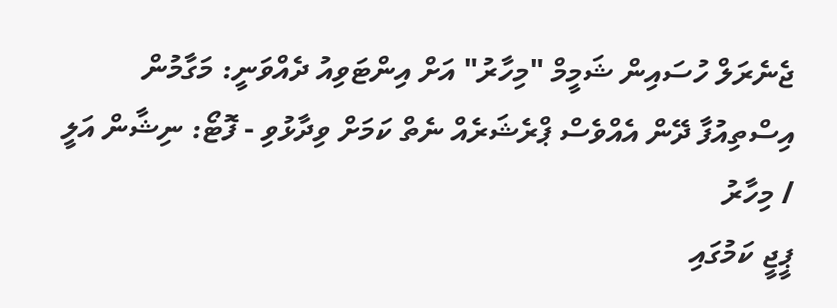ޖެނެރަލް ހުސައިން ޝަމީމް "މިހާރު" އަށް އިންޓަވިއު ދެއްވަނީ: މަގާމުން އިސްތިއުފާ ދޭން އެއްވެސް ޕްރެޝަރެއް ނެތް ކަމަށް ވިދާޅުވި - ފޮޓޯ: ނިޝާން އަލީ / މިހާރު
ޕީޖީ ކަމުގައި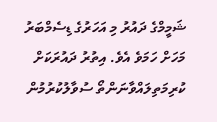ޝަމީމްގެ ދައުރު މި އަހަރުގެ ޑިސެމްބަރު މަހަށް ހަމަވެ އެވެ. އިތުރު ދައުރަކަށް ކުރިމަތިލައްވާނަންތޯ ސުވާލުކުރުމުން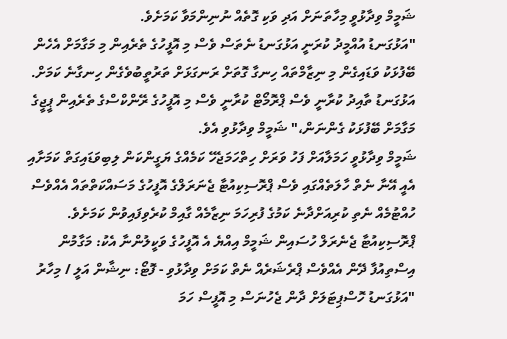ޝަމީމް ވިދާޅުވީ މިހާތަނަށް އަދި ވަކި ގޮތެއް ނުނިންމަވާ ކަމަށެވެ.
"އަޅުގަނޑު އުއްމީދު ކުރަނީ އަޅުގަނޑު ނެތަސް ވެސް މި އޮފީހުގެ ތެރެއިން މި މަގާމަށް އެހެން ބޭފުޅަކު ވަޑައިގެން މި ނިޒާމްތައް ހިނގާ ގޮތަށް ރަނގަޅަށް ތަރުތީބުވެގެން ހިނގާނެ ކަމަށް. އަޅުގަނޑު ތާއިދު ކުރާނީ ވެސް ޕްރޮމޯޓް ކުރާނީ ވެސް މި އޮފީހުގެ ރޭންކްސްގެ ތެރެއިން ޕީޖީގެ މަގާމަށް ބޭފުޅަކު ގެންނަން،" ޝަމީމް ވިދާޅުވި އެވެ.
ޝަމީމް ވިދާޅުވީ ހަމަލާއަށް ފަހު ވަރަށް ހިތްހަމަޖެހޭ ކަމެއްގެ ޔަގީންކަން ލިބިވަޑައިގަތް ކަމަށާއި އެއީ އޭނާ ނެތް ހާލަތެއްގައި ވެސް ޕްރޮސިކިއުޓާ ޖެނަރަލްގެ އޮފީހުގެ މަސައްކަތްތައް އެއްވެސް ހުއްޓުމެއް ނެތި ކުރިއަށްދާނެ ކަމުގެ ފުރިހަމަ ނިޒާމެއް ގާއިމް ކުރެވިފައިވުން ކަމަށެވެ.
ޕްރޮސިކިއުޓާ ޖެނެރަލް ހުސައިން ޝަމީމް އިއްޔެ އެ އޮފީހުގެ ވަކީލުންނާ އެކު: މަގާމުން އިސްތިއުފާ ދޭން އެއްވެސް ޕްރެޝަރެއް ނެތް ކަމަށް ވިދާޅުވި - ފޮޓޯ: ނިޝާން އަލީ / މިހާރު
"އަޅުގަނޑު ހޮސްޕިޓަލަށް ދާން ޖެހުނަސް މި އޮފީސް ހަމަ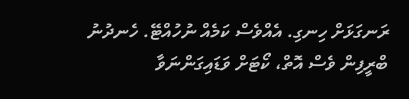ރަނގަޅަށް ހިނގި. އެއްވެސް ކަމެއް ނުހުއްޓޭ. ހެނދުނު ބްރީފިން ވެސް އޮތް، ކޯޓަށް ވަޑައިގަންނަވާ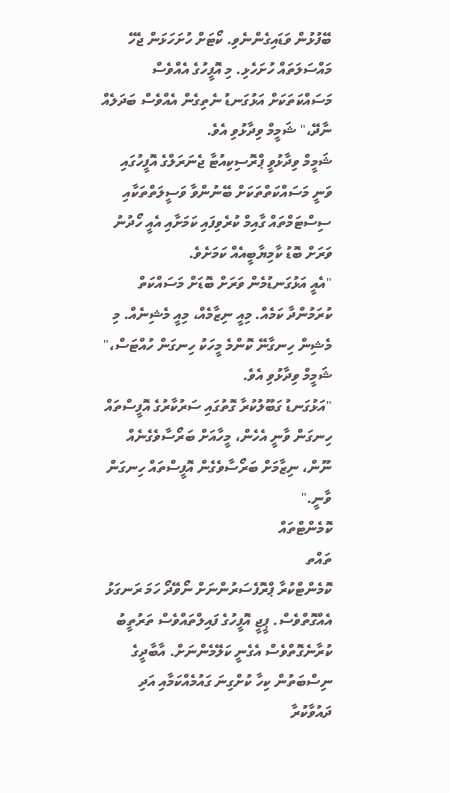ބޭފުޅުން ވަޑައިގެންނެވި. ކޯޓަށް ހުށަހަޅަން ޖެހޭ މައްސަލަތައް ހުށަހެޅި. މި އޮފީހުގެ އެއްވެސް މަސައްކަތަކަށް އަޅުގަނޑު ނެތިގެން އެއްވެސް ބަދަލެއް ނާދޭ،" ޝަމީމް ވިދާޅުވި އެވެ.
ޝަމީމް ވިދާޅުވީ ޕްރޮސިކިއުޓާ ޖެނަރަލްގެ އޮފީހުގައި ވަނީ މަސައްކަތްތަކަށް ބޭނުންވާ ވަސީލަތްތަކާއި ސިސްޓަމްތައް ގާއިމް ކުރެވިފައި ކަމަށާއި އެއީ ހޯދުނު ވަރަށް ބޮޑު ކާމިޔާބީއެއް ކަމަށެވެ.
"އެއީ އަޅުގަނޑުމެން ވަރަށް ބޮޑަށް މަސައްކަތް ކުރަމުންދާ ކަމެއް. މިއީ ނިޒާމެއް، މިއީ މެޝިނެއް. މި މެޝިން ހިނގާނޭ ކޮންމެ މީހަކު ހިނގަން ހުއްޓަސް،" ޝަމީމް ވިދާޅުވި އެވެ.
"އަޅުގަނޑު ގަބޫލުކުރާ ގޮތުގައި ސަރުކާރުގެ އޮފީސްތައް ހިނގަން ވާނީ އެހެން، މީހާއަށް ބަރޯސާވެގެނެއް ނޫން، ނިޒާމަށް ބަރޯސާވެގެން އޮފީސްތައް ހިނގަން ވާނީ."
ކޮމެންޓްތައް
ތައްތ
ކޮމެންޓްކުރާ ޕްރޮފެސަރުންނަށް ނޯވޭދޯ ހަމަ ރަނގަޅު އެއްގޮތްވެސް. ޕީޖީ އޮފީހުގެ ފައިލްތައްވެސް ތަރުތީބު ކުރާނެގޮތްވެސް އެގެނީ ކަލޭމެންނަށް. އާބާދީގެ ނިސްބަތުން ކިހާ ކުށްގިނަ ގައުމެއްކަމާއި އަދި ދައުވާކުރާ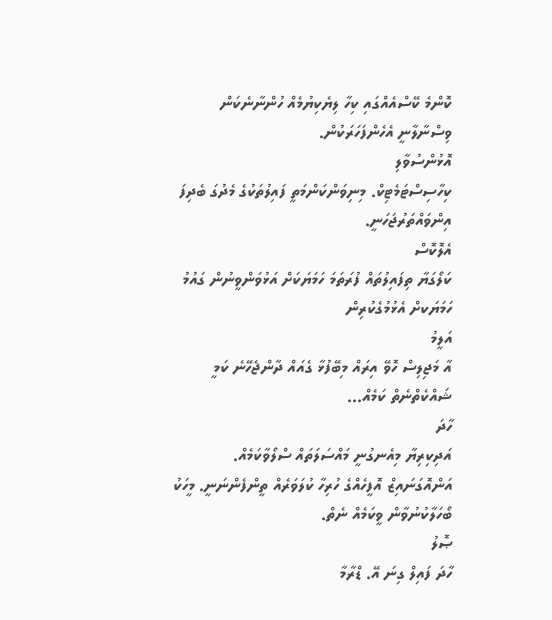ކޮންމެ ކޭސްއެއްގައި ކިހާ ލިޔެކިޔުމެއް ހުންނާނެކަން ވިސްނާލާނީ އެހެންފަހަރަކުން.
އޮޅުންސުވާލި
ކިހާސިސްޓަމެޓިކް. މިނިވަންކަންމަތީ ފައިލުތަކުގެ މެދުގަ ބެދިފަ އިންވައްތަރުޖަހަނީ.
އެލޮކޮސް
ކަލޯގަޔާ ތިފައިލުތައް ފުރަތަމަ ހަމަޔަކަށް އަޅުވަންވީނުން ގައުމު ހަމަޔަކށް އެޅުމުގެކުރިން
އަލީމު
އާ މަޖިލިސް ހޮވޭ އިރައް މިބޭފުޅާ ގެއައް ދާންޖެހޭނެ ކަމީ ޝައްކެތްނެތް ކަމެއް...
ހާދަ
އަދިކިރިޔާ މިއެނގުނީ މައްސަލަތައް ސްލޯވާކަމެއް. އަންއޮގަނައިޒް އޮފީހެއްގެ ހުރިހާ ކުލަވަރެއް ތީންފެންނަނީ. މީހަކު ބޯހަލާކުނުވާން ވީކަމެއް ނެތް.
ޞޮލު
ހާދަ ފައިލް ގިނަ އޭ. ޑްރާމާ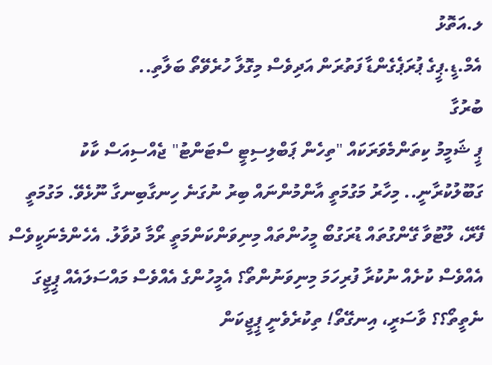ލ.އަތޮޅު
އެމް.ޑީ.ޕީގެ ޕުރަޕެގެންޑާ ފަތުރަން އަދިވެސް މިގޮލާ ހުރެވޭތޯ ބަލާތި..
ބުރުގާ
ޕީ ޝަމީމު ކިތަންމެވަރަކައް "ތިހެން ޕަބްލިސިޓީ ސްޓަންޓު" ޖެއްސިއަސް ކާކު ގަބޫލުކުރާނީ.. މިހާރު މަގުމަތީ އާންމުންނައް ބިރު ނުގަނެ ހިނގާބިނގާ ނޫޅެވޭ. މަގުމަތީ ފޭރޭ، ލޫޓުވާ ގޭންގުތައް ޑުރަގުބޯ މީހުންތައް މިނިވަންކަންމަތީ ރޯމާ ދުވާލު. އެހެންމެނަކީވެސް އެއްވެސް ކުށެއް ނުކުރާ ފުރިހަމަ މިނިވަނުންތޯ؟ އެމީހުންގެ އެއްވެސް މައްސަލައެއް ޕީޖީގަ ނެތީތޯ؟؟ ވާސަރީ، އިނގޭތޯ! ތިކުރެވެނީ ޕީޖީކަން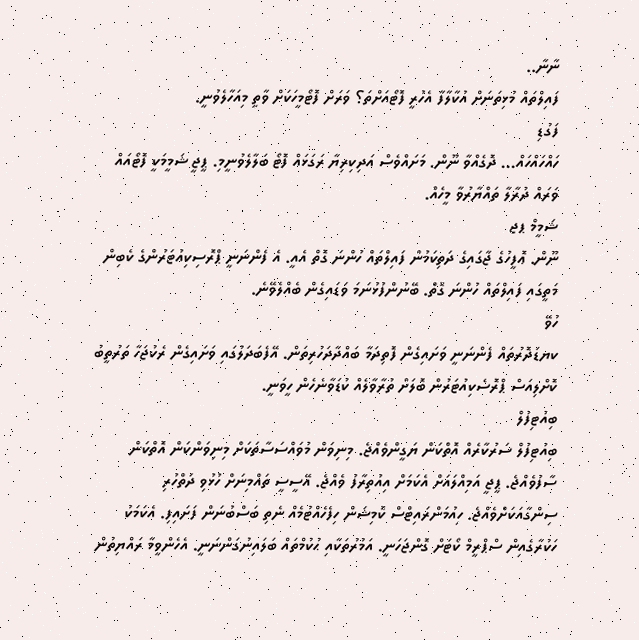ނާނާ..
ފައިލްތައް މުޅިތަނަށް އުކާލާފާ އެހުރީ ފޮޓޯއަށްތަ؟ ވަރަށް ފޮޓޯމީހަކަށް ވާތީ މިއަހާލެވުނީ.
ފަގުޑި
ހައްހައްހައް... ދޮގެއްވާ ނޫން. މަށައްވެސް އަދިކިރިޔާ ރަގަޅައް ފޮޓޯ ބަލާލެވުނީމި. ޕީޖީ ޝަމީމަކީ ފޮޓޯއައް ވަރައް ދުރާލާ ތައްޔާރުވާ މީހެއް.
ޝަމީމް ޕޖ
ނޫން. ޢޮފީހުގެ ޖާގައިގެ ދަތިކަމުން ފައިލްތައް ހުންނަ ގޮތް އެއީ. އެ ފެންނަނީ ޕްރޮސިކިއުޓަރުންގެ ކެބިން މަތީގައި ފައިލްތައް ހުންނަ ގޮތް. ބޭނުންފުޅުނަމަ ވަޑައިގެން ބެއްލެވޭނެ.
ހުވޭ
ކޔޑަދޮރުތައް ފެންނަނީ ވަށައިގެން ފޮތިދަމާ ބައްދާދަހުރިތަން. އޭފެބަދަލުގައި ވަށައިގެން ރެކުޖަހާ ތަރުތީބު ކޮށްލިއަސް ޕްރޮސެކިއުޓަރުން ބޮލަށް ތުރާވާލެއް ކުޑަވާނެހެން ހީވަނީ.
ބިއުޓިފުލް
ބިއުޓިފުލް ސަރުކާރެއް އޮތްކަން ޔަގީންވެއްޖެ. މިނިވަން މުވައްސަސާތަކަށް މިނިވަންކަން އޮތްކަން ސާފުވެއްޖެ. ޕީޖީ އަމިއްލައަށް އެކަމަށް އިއުތިރާފު ވެއްޖެ. އޭސީސީ ތައްމިނަށް ހުޅުވި ދަތްހުރި ސިންގާއަކަށްވެއްޖެ. ހިއުމަންރައިޓްސް ކޮމިޝަން ހިފެހެއްޓުމެއް ނެތި ބަސްބުނަން ފަށައިފި. އެކަމަކު ހަކުރާގެއިން ސްޕްރީމް ކޯޓަށް ގޮންޖަހަނީ. އަމުރުތަކާއި ޙުކުމްތައް ބަލައިނުގަންނަނީ. އެހެންވީމާ ރައްޔިތުން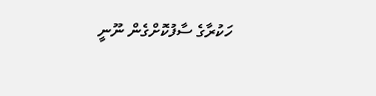ހަކުރާގެ ސާފުކޮށްގެން ނޫނީ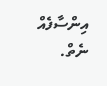އިންސާފެއް ނެތް.